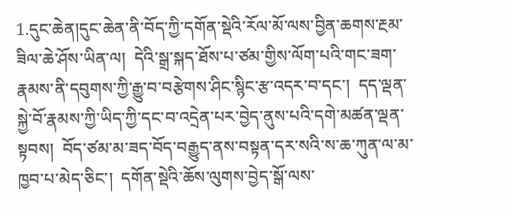1.དུང་ཆེན།དུང་ཆེན་ནི་བོད་ཀྱི་དགོན་སྡེའི་རོལ་མོ་ལས་བྱིན་ཆགས་རྔམ་ཟིལ་ཆེ་ཤོས་ཡིན་ལ།  དེའི་སྒྲ་སྐད་ཐོས་པ་ཙམ་གྱིས་ལོག་པའི་གང་ཟག་རྣམས་ནི་དབུགས་ཀྱི་རྒྱུ་བ་བརྩེགས་ཤིང་སྙིང་རྩ་འདར་བ་དང་།  དད་ལྡན་སྐྱེ་བོ་རྣམས་ཀྱི་ཡིད་ཀྱི་དང་བ་འདྲེན་པར་བྱེད་ནུས་པའི་དགེ་མཚན་ལྡན་སྟབས།  བོད་ཙམ་མ་ཟད་བོད་བརྒྱུད་ནས་བསྟན་དར་སའི་ས་ཆ་ཀུན་ལ་མ་ཁྱབ་པ་མེད་ཅིང་།  དགོན་སྡེའི་ཆོས་ལུགས་བྱེད་སྒོ་ལས་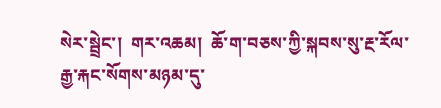སེར་སྦྲེང་།  གར་འཆམ།  ཆོ་ག་བཅས་ཀྱི་སྐབས་སུ་རྔ་རོལ་རྒྱ་རྐང་སོགས་མཉམ་དུ་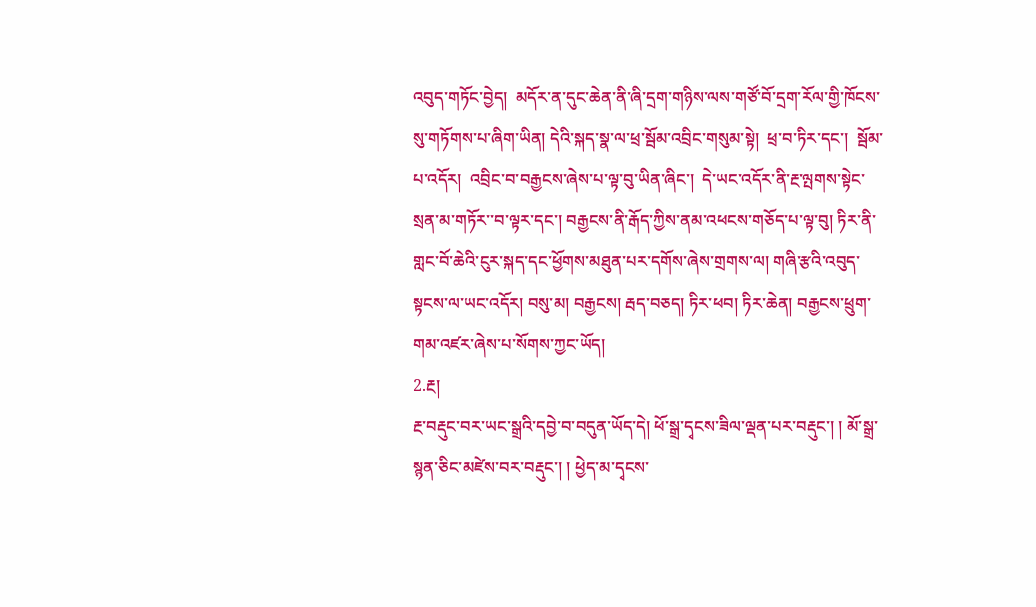འབུད་གཏོང་བྱེད།  མདོར་ན་དུང་ཆེན་ནི་ཞི་དྲག་གཉིས་ལས་གཙོ་བོ་དྲག་རོལ་གྱི་ཁོངས་སུ་གཏོགས་པ་ཞིག་ཡིན། དེའི་སྐད་སྣ་ལ་ཕྲ་སྦོམ་འབྲིང་གསུམ་སྟེ།  ཕྲ་བ་ཏིར་དང་།  སྦོམ་པ་འདོར།  འབྲིང་བ་བརྒྱངས་ཞེས་པ་ལྟ་བུ་ཡིན་ཞིང་།  དེ་ཡང་འདོར་ནི་རྔ་ལྤགས་སྟེང་སྲན་མ་གཏོར་་བ་ལྟར་དང་། བརྒྱངས་ནི་རྒོད་ཀྱིས་ནམ་འཕངས་གཅོད་པ་ལྟ་བུ། ཏིར་ནི་གླང་བོ་ཆེའི་ངུར་སྐད་དང་ཕྱོགས་མཐུན་པར་དགོས་ཞེས་གྲགས་ལ། གཞི་རྩའི་འབུད་སྟངས་ལ་ཡང་འདོར། བསུ་མ། བརྒྱངས། རྦད་བཅད། ཏིར་ཕབ། ཏིར་ཆེན། བརྒྱངས་ཕྲུག་གམ་འཛར་ཞེས་པ་སོགས་ཀྱང་ཡོད།
2.རྔ།
རྔ་བརྡུང་བར་ཡང་སྒྲའི་དབྱེ་བ་བདུན་ཡོད་དེ། ཕོ་སྒྲ་དྭངས་ཟིལ་ལྡན་པར་བརྡུང་། ། མོ་སྒྲ་སྙན་ཅིང་མཛེས་བར་བརྡུང་། ། ཕྱེད་མ་དྭངས་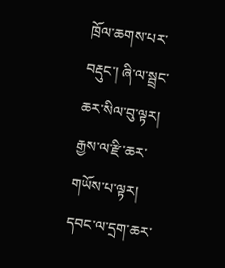ཁྲོལ་ཆགས་པར་བརྡུང་། ཞི་ལ་སྦྲང་ཆར་སིལ་བུ་ལྟར། རྒྱས་ལ་རྫི་ཆར་གཡོས་པ་ལྟར། དབང་ལ་དྲག་ཆར་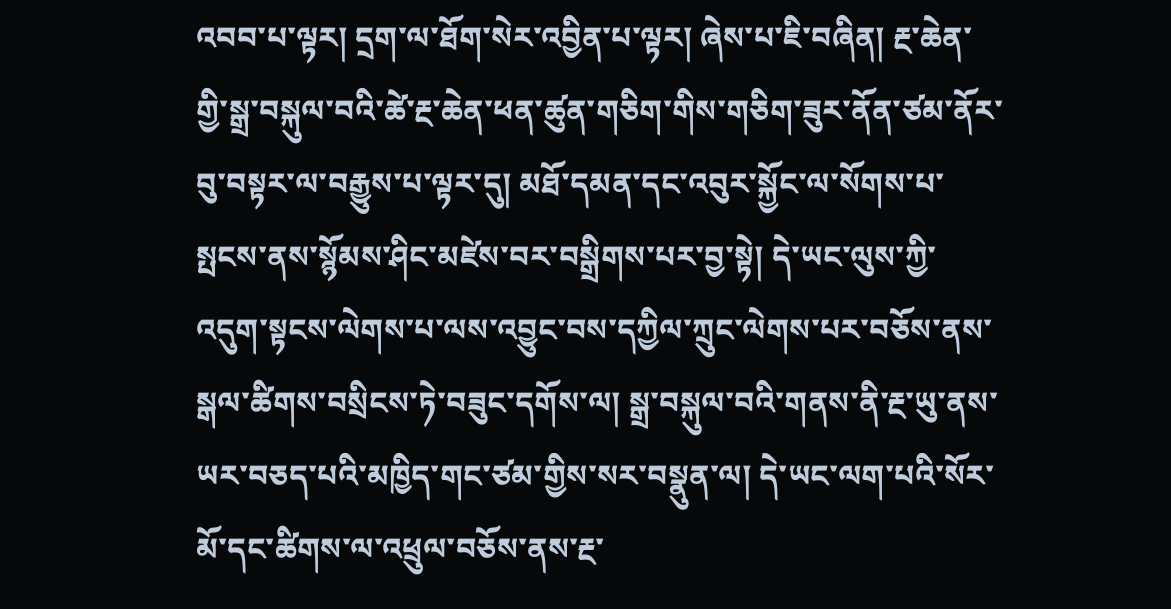འབབ་པ་ལྟར། དྲག་ལ་ཐོག་སེར་འབྱིན་པ་ལྟར། ཞེས་པ་ཇི་བཞིན། རྔ་ཆེན་གྱི་སྒྲ་བསྐུལ་བའི་ཚེ་རྔ་ཆེན་ཕན་ཚུན་གཅིག་གིས་གཅིག་ཟུར་ནོན་ཙམ་ནོར་བུ་བསྟར་ལ་བརྒྱུས་པ་ལྟར་དུ། མཐོ་དམན་དང་འབུར་སྐྱོང་ལ་སོགས་པ་སྤངས་ནས་སྙོམས་ཤིང་མཛེས་བར་བསྒྲིགས་པར་བྱ་སྟེ། དེ་ཡང་ལུས་ཀྱི་འདུག་སྟངས་ལེགས་པ་ལས་འབྱུང་བས་དཀྱིལ་ཀྲུང་ལེགས་པར་བཅོས་ནས་སྒལ་ཚིགས་བསྲིངས་ཏེ་བཟུང་དགོས་ལ། སྒྲ་བསྐུལ་བའི་གནས་ནི་རྔ་ཡུ་ནས་ཡར་བཅད་པའི་མཁྱིད་གང་ཙམ་གྱིས་སར་བསྣུན་ལ། དེ་ཡང་ལག་པའི་སོར་མོ་དང་ཚིགས་ལ་འཕྲུལ་བཅོས་ནས་རྔ་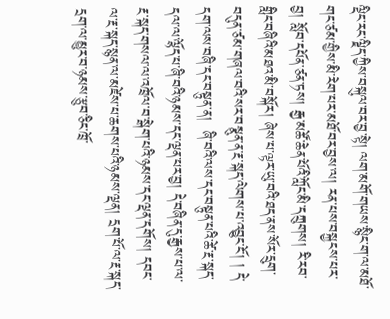ལྡིང་རང་ལྗིད་ཀྱིས་བསྐུལ་བར་བྱ་སྟེ། ལག་མགོ་གཡས་སྙིང་ག་ལ་མཐོ་གང་ཙམ་གྱིས་མི་རེག་པར་མཐོ་བར་བྱས་ལ། རན་པས་བསྐྱངས་པར་བྱ། སློབ་དཔོན་ཙན་ཏས། རྒྱ་མཚོ་ཆེན་པོའི་ཀློང་མི་དཀྲུགས། རི་རབ་གླིང་བཞིའི་མཐའ་མི་བསྐོར། ཞེས་པ་ལྟར་ཡུ་བའི་ཐད་ནས་སོར་དྲུག་བདུན་ཙམ་གཞལ་བའི་སར་བསྣུན་ན་རྔ་སྐད་ལེགས་པ་འབྱུང་ངོ་། ། དེ་དག་ལས་བཞི་དང་བསྟུན་ན།  ཞི་བའི་ལས་དང་བསྟུན་པའི་ཚེ་རྔ་སྐད་དལ་ལ་ལྷོད་པ་ཞི་བའི་ཉམས་དང་ལྡན་པར་བྱ། དེ་བཞིན་དུ་རྒྱས་པ་ལ་རྔ་སྐད་གསལ་ལ་འཁྲོལ་བ་སྒེག་པའི་ཉམས་དང་ལྡན་དགོས། དབང་ལ་རྔ་སྐད་སྙན་ལ་མཛེས་པ་ཆགས་པའི་ཉམས་ལྡན། དྲག་པོ་ལ་རྔ་སྐད་དྲག་ལ་མྱུར་བ་ཉམས་རྩུབ་ཅིང་ཁྲོ་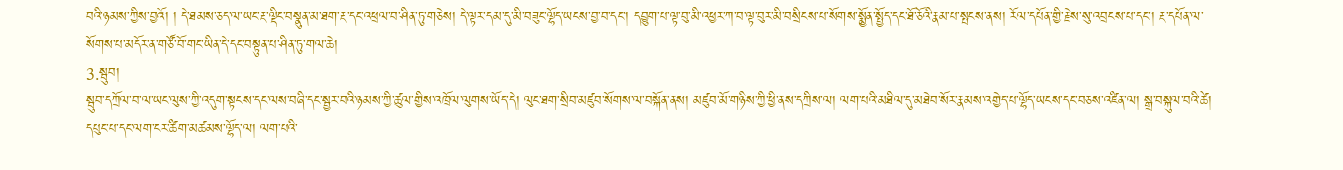བའི་ཉམས་ཀྱིས་བྱའོ། ། དེ་ཐམས་ཅད་ལ་ཡང་རྔ་ལྡིང་བསྣུན་མ་ཐག་རྔ་དང་འཕྲལ་བ་ཤིན་ཏུ་གཅེས། དེ་ལྟར་དམ་དུ་མི་བཟུང་ལྷོད་ཡངས་བྱ་བ་དང་། དབྱུག་པ་ལྟ་བུ་མི་འཕྱར་ཀ་བ་ལྟ་བུར་མི་བསྲིངས་པ་སོགས་སྨྱོན་སྤྱོད་དང་ཐོ་ཅོའི་རྣམ་པ་སྤངས་ནས། རོལ་དཔོན་གྱི་རྗེས་སུ་འབྲངས་པ་དང་། རྔ་དཔོན་ལ་སོགས་པ་མདོར་ན་གཙོ་བོ་གང་ཡིན་དེ་དང་བསྟུན་པ་ཤིན་ཏུ་གལ་ཆེ།
3.སྦུབ།
སྦུབ་དཀྲོལ་བ་ལ་ཡང་ལུས་ཀྱི་འདུག་སྟངས་དང་ལས་བཞི་དང་སྦྱར་བའི་ཉམས་ཀྱི་ཚུལ་གྱིས་འཁྲོལ་ལུགས་ཡོད་དེ། ལུང་ཐག་སྲིབ་མཛུབ་སོགས་ལ་བསྐོན་ནས། མཛུབ་མོ་གཉིས་ཀྱི་ཕྱི་ནས་དཀྲིས་ལ། ལག་པའི་མཐིལ་དུ་མཐེབ་སོར་རྣམས་འགྱེད་པ་ལྷོད་ཡངས་དང་བཅས་འཛིན་ལ། སྒྲ་བསྐུལ་བའི་ཚེ། དཔུང་པ་དང་ལག་ངར་ཚིག་མཚམས་ལྷོད་ལ། ལག་པའི་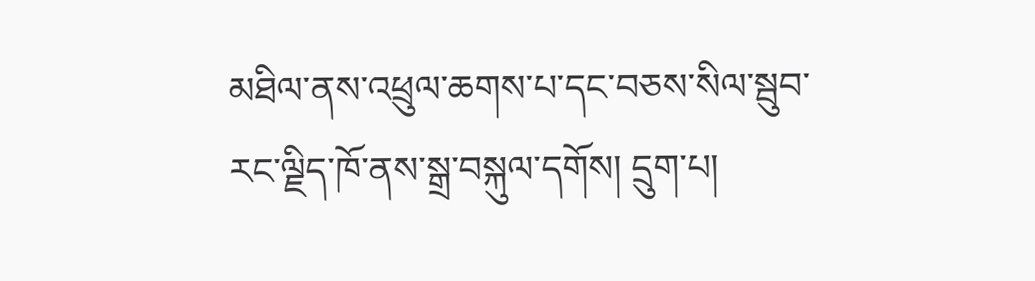མཐིལ་ནས་འཕྲུལ་ཆགས་པ་དང་བཅས་སིལ་སྦུབ་རང་ལྗིད་ཁོ་ནས་སྒྲ་བསྐུལ་དགོས། དྲུག་པ།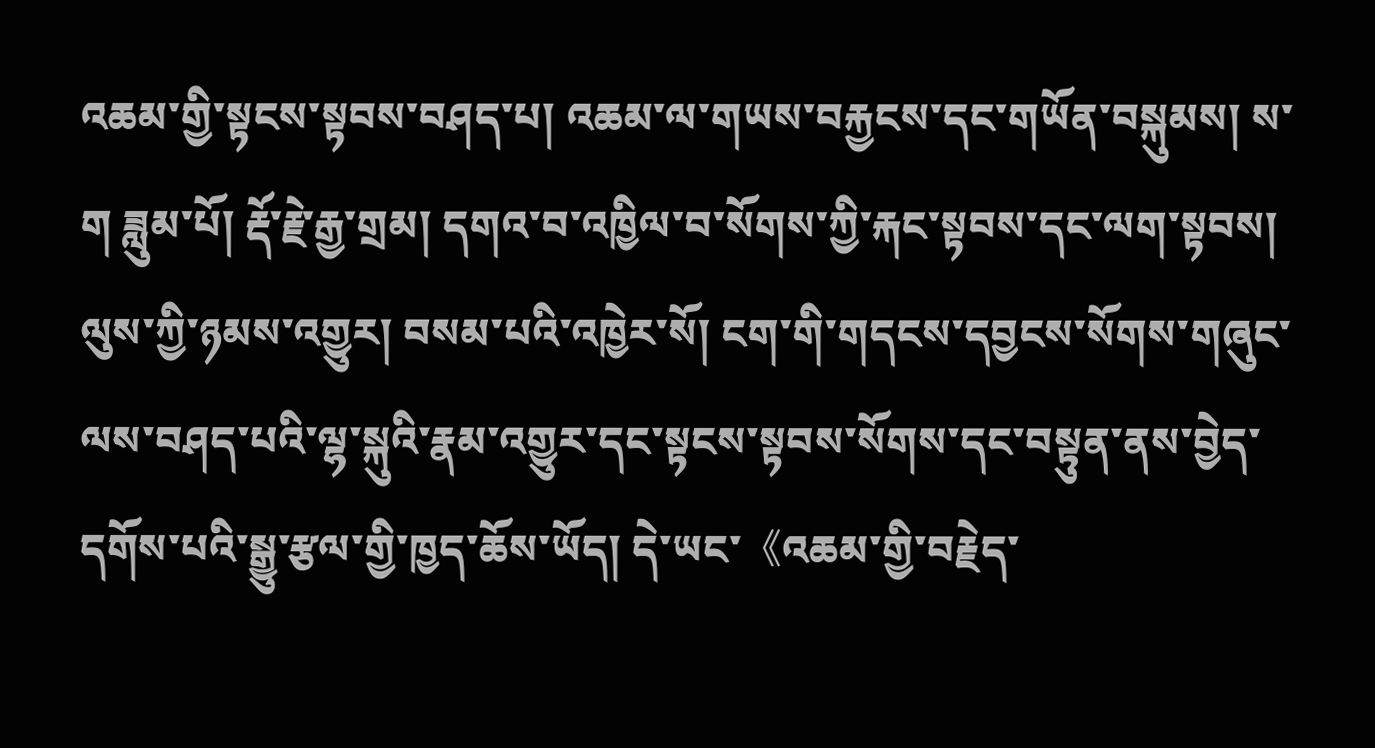འཆམ་གྱི་སྟངས་སྟབས་བཤད་པ། འཆམ་ལ་གཡས་བརྐྱངས་དང་གཡོན་བསྐུམས། ས་ག ཟླུམ་པོ། རྡོ་རྗེ་རྒྱ་གྲམ། དགའ་བ་འཁྱིལ་བ་སོགས་ཀྱི་རྐང་སྟབས་དང་ལག་སྟབས། ལུས་ཀྱི་ཉམས་འགྱུར། བསམ་པའི་འཁྱེར་སོ། ངག་གི་གདངས་དབྱངས་སོགས་གཞུང་ལས་བཤད་པའི་ལྷ་སྐུའི་རྣམ་འགྱུར་དང་སྟངས་སྟབས་སོགས་དང་བསྟུན་ནས་བྱེད་དགོས་པའི་སྒྱུ་རྩལ་གྱི་ཁྱད་ཆོས་ཡོད། དེ་ཡང་《འཆམ་གྱི་བརྗེད་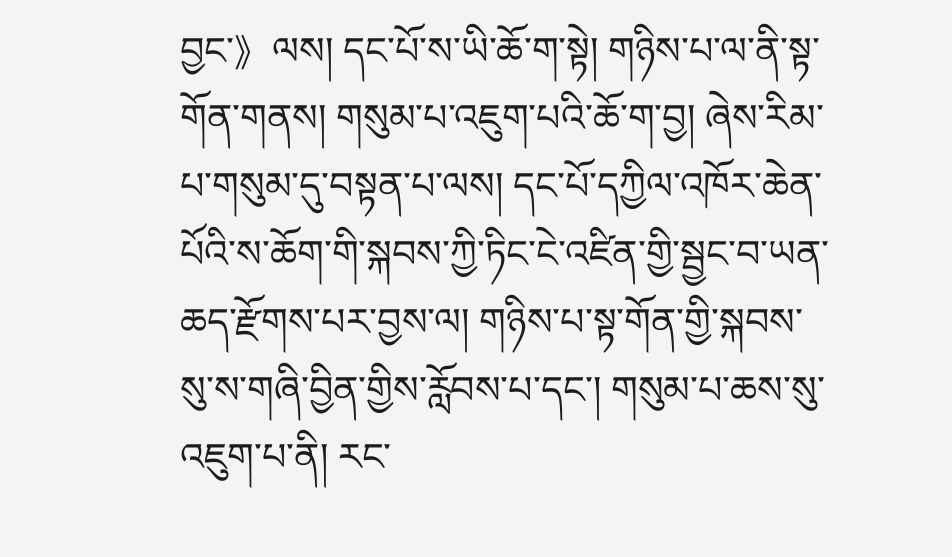བྱང་》ལས། དང་པོ་ས་ཡི་ཆོ་ག་སྟེ། གཉིས་པ་ལ་ནི་སྟ་གོན་གནས། གསུམ་པ་འཇུག་པའི་ཆོ་ག་བྱ། ཞེས་རིམ་པ་གསུམ་དུ་བསྟན་པ་ལས། དང་པོ་དཀྱིལ་འཁོར་ཆེན་པོའི་ས་ཆོག་གི་སྐབས་ཀྱི་ཏིང་ངེ་འཛིན་གྱི་སྦྱང་བ་ཡན་ཆད་རྫོགས་པར་བྱས་ལ། གཉིས་པ་སྟ་གོན་གྱི་སྐབས་སུ་ས་གཞི་བྱིན་གྱིས་རློབས་པ་དང་། གསུམ་པ་ཆས་སུ་འཇུག་པ་ནི། རང་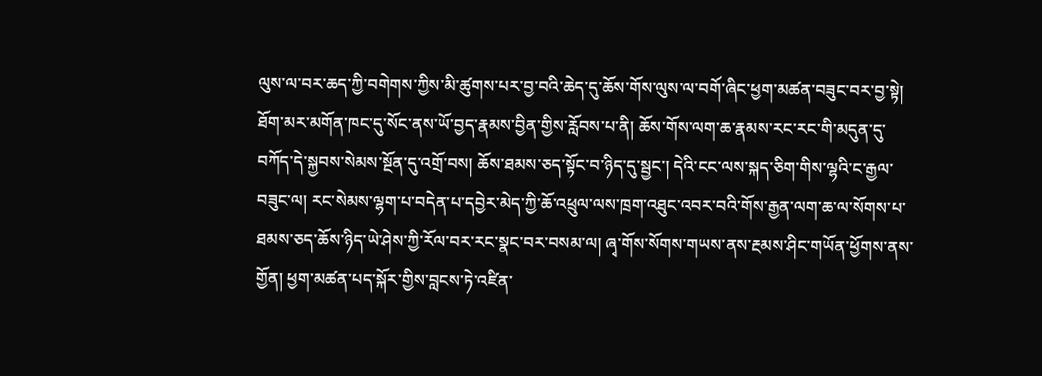ལུས་ལ་བར་ཆད་ཀྱི་བགེགས་ཀྱིས་མི་ཚུགས་པར་བྱ་བའི་ཆེད་དུ་ཆོས་གོས་ལུས་ལ་བགོ་ཞིང་ཕྱག་མཚན་བཟུང་བར་བྱ་སྟེ། ཐོག་མར་མགོན་ཁང་དུ་སོང་ནས་ཡོ་བྱད་རྣམས་བྱིན་གྱིས་རློབས་པ་ནི། ཆོས་གོས་ལག་ཆ་རྣམས་རང་རང་གི་མདུན་དུ་བཀོད་དེ་སྐྱབས་སེམས་སྔོན་དུ་འགྲོ་བས། ཆོས་ཐམས་ཅད་སྟོང་བ་ཉིད་དུ་སྦྱང་། དེའི་ངང་ལས་སྐད་ཅིག་གིས་ལྷའི་ང་རྒྱལ་བཟུང་ལ། རང་སེམས་ལྷག་པ་བདེན་པ་དབྱེར་མེད་ཀྱི་ཆོ་འཕྲུལ་ལས་ཁྲག་འཐུང་འབར་བའི་གོས་རྒྱན་ལག་ཆ་ལ་སོགས་པ་ཐམས་ཅད་ཆོས་ཉིད་ཡེ་ཤེས་ཀྱི་རོལ་བར་རང་སྣང་བར་བསམ་ལ། ཞྭ་གོས་སོགས་གཡས་ནས་རྔམས་ཤིང་གཡོན་ཕྱོགས་ནས་གྱོན། ཕྱག་མཚན་པད་སྐོར་གྱིས་བླངས་ཏེ་འཛིན་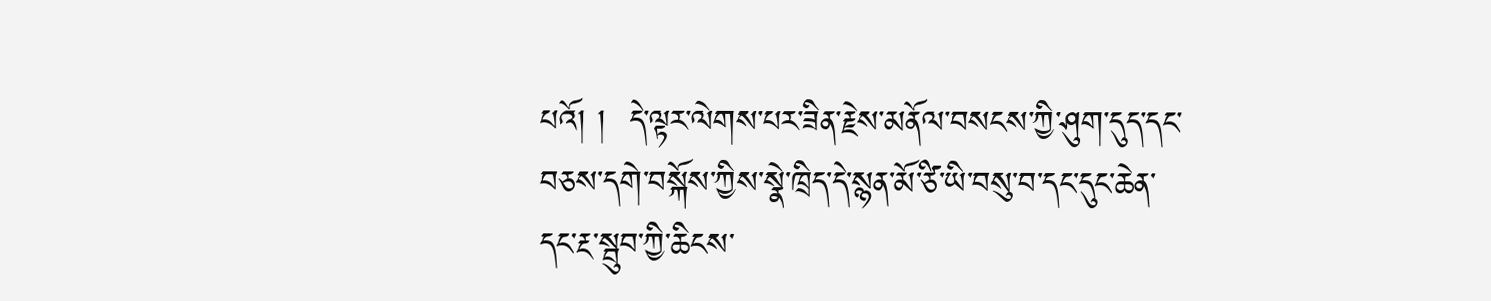པའོ། །  དེ་ལྟར་ལེགས་པར་ཟིན་རྗེས་མནོལ་བསངས་ཀྱི་ཤུག་དུད་དང་བཅས་དགེ་བསྐོས་ཀྱིས་སྣེ་ཁྲིད་དེ་སྙན་མོ་ཙི་ཡི་བསུ་བ་དང་དུང་ཆེན་དང་རྔ་སྦུབ་ཀྱི་ཆིངས་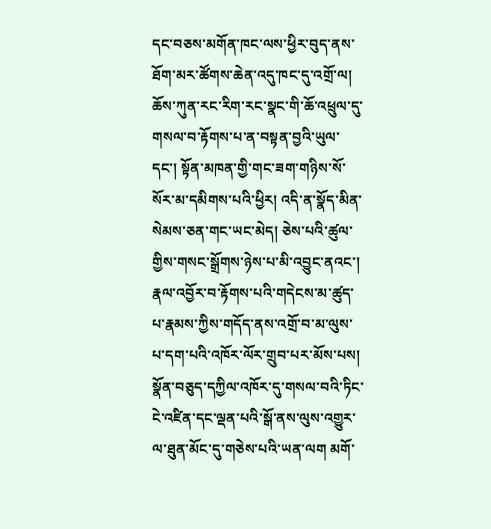དང་བཅས་མགོན་ཁང་ལས་ཕྱིར་བུད་ནས་ཐོག་མར་ཚོགས་ཆེན་འདུ་ཁང་དུ་འགྲོ་ལ། ཆོས་ཀུན་རང་རིག་རང་སྣང་གི་ཆོ་འཕྲུལ་དུ་གསལ་བ་རྟོགས་པ་ན་བསྟན་བྱའི་ཡུལ་དང་། སྟོན་མཁན་གྱི་གང་ཟག་གཉིས་སོ་སོར་མ་དམིགས་པའི་ཕྱིར། འདི་ན་སྣོད་མིན་སེམས་ཅན་གང་ཡང་མེད། ཅེས་པའི་ཚུལ་གྱིས་གསང་སྒྲོགས་ཉེས་པ་མི་འབྱུང་ནའང་། རྣལ་འབྱོར་བ་རྟོགས་པའི་གདེངས་མ་ཚུད་པ་རྣམས་ཀྱིས་གདོད་ནས་འགྲོ་བ་མ་ལུས་པ་དག་པའི་འཁོར་ལོར་གྲུབ་པར་མོས་པས། སྣོན་བཅུད་དཀྱིལ་འཁོར་དུ་གསལ་བའི་ཏིང་ངེ་འཛིན་དང་ལྡན་པའི་སྒོ་ནས་ལུས་འགྱུར་ལ་ཐུན་མོང་དུ་གཅེས་པའི་ཡན་ལག མགོ་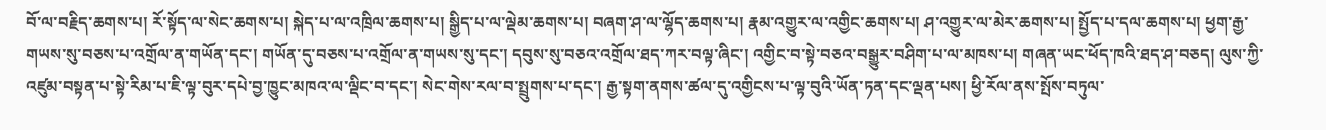བོ་ལ་བརྗིད་ཆགས་པ། རོ་སྟོད་ལ་སེང་ཆགས་པ། སྐེད་པ་ལ་འཁྲིལ་ཆགས་པ། སྒྱིད་པ་ལ་ལྡེམ་ཆགས་པ། བཞག་ཤ་ལ་ལྷོད་ཆགས་པ། རྣམ་འགྱུར་ལ་འགྱིང་ཆགས་པ། ཤ་འགྱུར་ལ་མེར་ཆགས་པ། སྤྱོད་པ་དལ་ཆགས་པ། ཕྱག་རྒྱ་གཡས་སུ་བཅས་པ་འགྲོལ་ན་གཡོན་དང་། གཡོན་དུ་བཅས་པ་འགྲོལ་ན་གཡས་སུ་དང་། དབུས་སུ་བཅའ་འགྲོལ་ཐད་ཀར་བལྟ་ཞིང་། འགྱིང་བ་སྟེ་བཅའ་བསྒྱུར་བཤིག་པ་ལ་མཁས་པ། གཞན་ཡང་ཕོད་ཁའི་ཐད་ཤ་བཅད། ལུས་ཀྱི་འཛུམ་བསྟན་པ་སྟེ་རིམ་པ་ཇི་ལྟ་བུར་དཔེ་བྱ་ཁྱུང་མཁའ་ལ་ལྡིང་བ་དང་། སེང་གེས་རལ་བ་སྤྲུགས་པ་དང་། རྒྱ་སྟག་ནགས་ཚལ་དུ་འགྱིངས་པ་ལྟ་བུའི་ཡོན་ཏན་དང་ལྡན་པས། ཕྱི་རོལ་ནས་སྤོས་བཏུལ་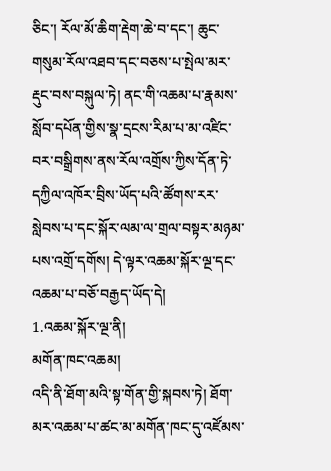ཅིང་། རོལ་མོ་ཆིག་རྡེག་ཆེ་བ་དང་། ཆུང་གསུམ་རོལ་འཐབ་དང་བཅས་པ་སྤེལ་མར་རྡུང་བས་བསྐུལ་ཏེ། ནང་གི་འཆམ་པ་རྣམས་སློབ་དཔོན་གྱིས་སྣ་དྲངས་རིམ་པ་མ་འཛིང་བར་བསྒྲིགས་ནས་རོལ་འགྲོས་ཀྱིས་དོན་ཏེ་དཀྱིལ་འཁོར་བྲིས་ཡོད་པའི་ཚོགས་རར་སླེབས་པ་དང་སྐོར་ལམ་ལ་གྲལ་བསྟར་མཉམ་པས་འགྲོ་དགོས། དེ་ལྟར་འཆམ་སྐོར་ལྔ་དང་འཆམ་པ་བཅོ་བརྒྱད་ཡོད་དེ།
1.འཆམ་སྐོར་ལྔ་ནི།
མགོན་ཁང་འཆམ།
འདི་ནི་ཐོག་མའི་སྟ་གོན་གྱི་སྐབས་ཏེ། ཐོག་མར་འཆམ་པ་ཚང་མ་མགོན་ཁང་དུ་འཛོམས་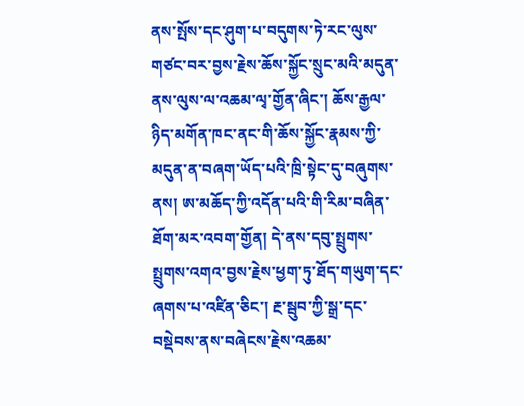ནས་སྤོས་དང་ཤུག་པ་བདུགས་ཏེ་རང་ལུས་གཙང་བར་བྱས་རྗེས་ཆོས་སྐྱོང་སྲུང་མའི་མདུན་ནས་ལུས་ལ་འཆམ་ལྭ་གྱོན་ཞིང་། ཆོས་རྒྱལ་ཉིད་མགོན་ཁང་ནང་གི་ཆོས་སྐྱོང་རྣམས་ཀྱི་མདུན་ན་བཞག་ཡོད་པའི་ཁྲི་སྟེང་དུ་བཞུགས་ནས། ཨ་མཆོད་ཀྱི་འདོན་པའི་གི་རིམ་བཞིན་ཐོག་མར་འབག་གྱོན། དེ་ནས་དབུ་སྤྲུགས་སྤྲུགས་འགའ་བྱས་རྗེས་ཕྱག་ཏུ་ཐོད་གཡུག་དང་ཞགས་པ་འཛིན་ཅིང་། རྔ་སྦུབ་ཀྱི་སྒྲ་དང་བསྡེབས་ནས་བཞེངས་རྗེས་འཆམ་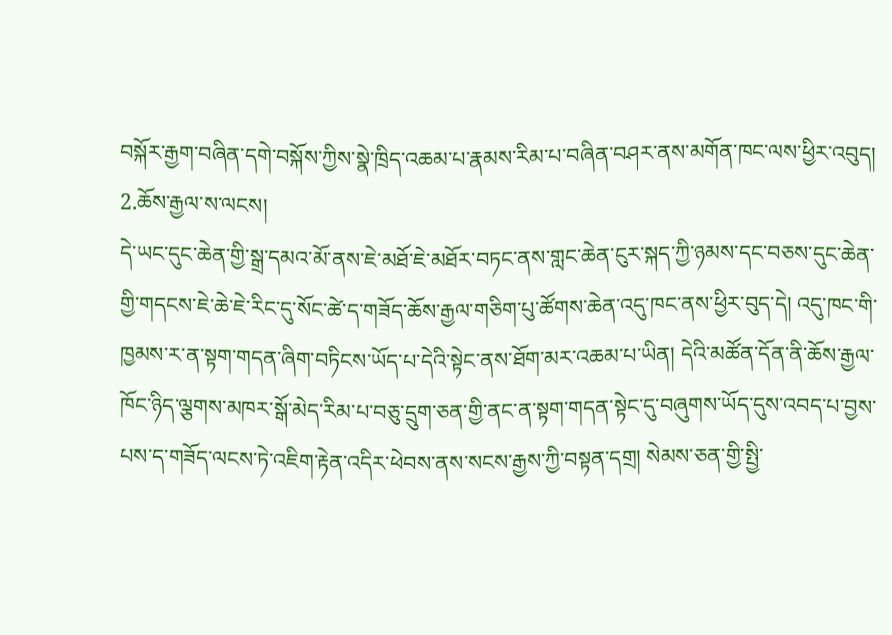བསྐོར་རྒྱག་བཞིན་དགེ་བསྐོས་ཀྱིས་སྣེ་ཁྲིད་འཆམ་པ་རྣམས་རིམ་པ་བཞིན་བཤར་ནས་མགོན་ཁང་ལས་ཕྱིར་འབུད།
2.ཆོས་རྒྱལ་ས་ལངས།
དེ་ཡང་དུང་ཆེན་གྱི་སྒྲ་དམའ་མོ་ནས་ཇེ་མཐོ་ཇེ་མཐོར་བཏང་ནས་གླང་ཆེན་ངུར་སྐད་ཀྱི་ཉམས་དང་བཅས་དུང་ཆེན་གྱི་གདངས་ཇེ་ཆེ་ཇེ་རིང་དུ་སོང་ཚེ་ད་གཟོད་ཆོས་རྒྱལ་གཅིག་པུ་ཚོགས་ཆེན་འདུ་ཁང་ནས་ཕྱིར་བུད་དེ། འདུ་ཁང་གི་ཁྱམས་ར་ན་སྟག་གདན་ཞིག་བཏིངས་ཡོད་པ་དེའི་སྟེང་ནས་ཐོག་མར་འཆམ་པ་ཡིན། དེའི་མཚོན་དོན་ནི་ཆོས་རྒྱལ་ཁོང་ཉིད་ལྕགས་མཁར་སྒོ་མེད་རིམ་པ་བཅུ་དྲུག་ཅན་གྱི་ནང་ན་སྟག་གདན་སྟེང་དུ་བཞུགས་ཡོད་དུས་འབད་པ་བྱས་པས་ད་གཟོད་ལངས་ཏེ་འཇིག་རྟེན་འདིར་ཕེབས་ནས་སངས་རྒྱས་ཀྱི་བསྟན་དགྲ། སེམས་ཅན་གྱི་སྤྱི་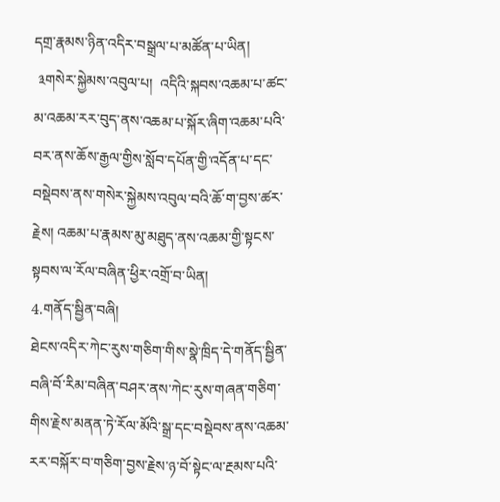དགྲ་རྣམས་ཉིན་འདིར་བསྒྲལ་པ་མཚོན་པ་ཡིན།
 ༣གསེར་སྐྱེམས་འབུལ་པ།  འདིའི་སྐབས་འཆམ་པ་ཚང་མ་འཆམ་རར་བུད་ནས་འཆམ་པ་སྐོར་ཞིག་འཆམ་པའི་བར་ནས་ཆོས་རྒྱལ་གྱིས་སློབ་དཔོན་གྱི་འདོན་པ་དང་བསྡེབས་ནས་གསེར་སྐྱེམས་འབུལ་བའི་ཆོ་ག་བྱས་ཚར་རྗེས། འཆམ་པ་རྣམས་མུ་མཐུད་ནས་འཆམ་གྱི་སྟངས་སྟབས་ལ་རོལ་བཞིན་ཕྱིར་འགྲོ་བ་ཡིན།
4.གནོད་སྦྱིན་བཞི།
ཐེངས་འདིར་ཀེང་རུས་གཅིག་གིས་སྣེ་ཁྲིད་དེ་གནོད་སྦྱིན་བཞི་བོ་རིམ་བཞིན་བཤར་ནས་ཀེང་རུས་གཞན་གཅིག་གིས་རྗེས་མནན་ཏེ་རོལ་མོའི་སྒྲ་དང་བསྡེབས་ནས་འཆམ་རར་བསྐོར་བ་གཅིག་བྱས་རྗེས་ཉ་བོ་སྟེང་ལ་རྔམས་པའི་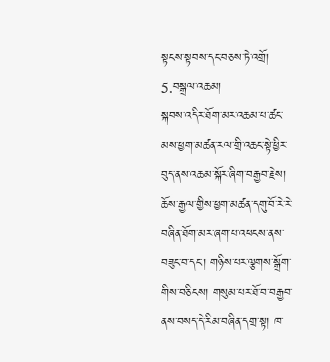སྟངས་སྟབས་དང་བཅས་ཏེ་འགྲོ།
5.བསྒྲལ་འཆམ།
སྐབས་འདིར་ཐོག་མར་འཆམ་པ་ཚང་མས་ཕྱག་མཚན་རལ་གྲི་འཆང་སྟེ་ཕྱིར་བུད་ནས་འཆམ་སྐོར་ཞིག་བརྒྱབ་རྗེས། ཆོས་རྒྱལ་གྱིས་ཕྱག་མཚན་དགུ་བོ་རེ་རེ་བཞིན་ཐོག་མར་ཞག་པ་འཕངས་ནས་བཟུང་བ་དང་། གཉིས་པར་ལྕགས་སྒྲོག་གིས་བཅིངས། གསུམ་པར་ཐོ་བ་བརྒྱབ་ནས་བསད་དེ་རིམ་བཞིན་དགྲ་སྟ། ཁ་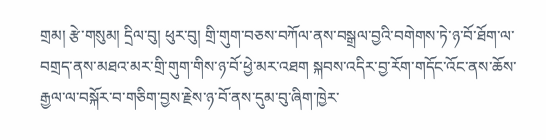གྲམ། རྩེ་གསུམ། དྲིལ་བུ། ཕུར་བུ། གྲི་གུག་བཅས་བཀོལ་ནས་བསྒྲལ་བྱའི་བགེགས་ཏེ་ཉ་བོ་ཐོག་ལ་བགྲད་ནས་མཐའ་མར་གྲི་གུག་གིས་ཉ་བོ་ཕྱེ་མར་འཐག སྐབས་འདིར་བྱ་རོག་གདོང་འོང་ནས་ཆོས་རྒྱལ་ལ་བསྐོར་བ་གཅིག་བྱས་རྗེས་ཉ་བོ་ནས་དུམ་བུ་ཞིག་ཁྱེར་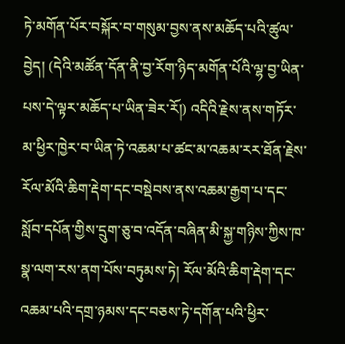ཏེ་མགོན་པོར་བསྐོར་བ་གསུམ་བྱས་ནས་མཆོད་པའི་ཚུལ་བྱེད། (དེའི་མཚོན་དོན་ནི་བྱ་རོག་ཉིད་མགོན་པོའི་ལྷ་བྱ་ཡིན་པས་དེ་ལྟར་མཆོད་པ་ཡིན་ཟེར་རོ།) འདིའི་རྗེས་ནས་གཏོར་མ་ཕྱིར་ཁྱེར་བ་ཡིན་ཏེ་འཆམ་པ་ཚང་མ་འཆམ་རར་ཐོན་རྗེས་རོལ་མོའི་ཆིག་རྡེག་དང་བསྡེབས་ནས་འཆམ་རྒྱག་པ་དང་སློབ་དཔོན་གྱིས་དྲུག་ཅུ་བ་འདོན་བཞིན་མི་སྐྱ་གཉིས་ཀྱིས་ཁ་སྣ་ལག་རས་ནག་པོས་བཏུམས་ཏེ། རོལ་མོའི་ཆིག་རྡེག་དང་འཆམ་པའི་དགྲ་ཉམས་དང་བཅས་ཏེ་དགོན་པའི་ཕྱིར་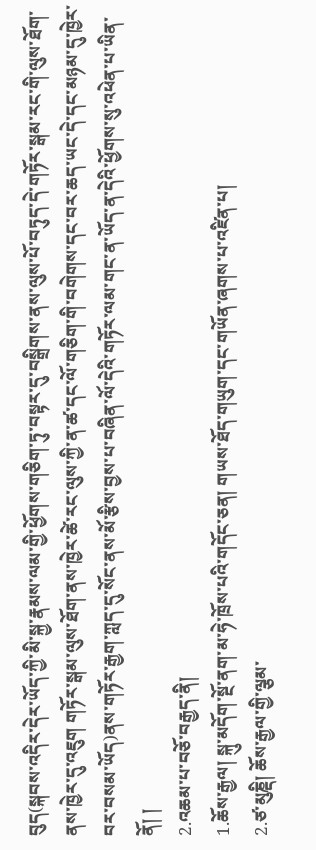བུད(སྐབས་འདིར་དེར་ཡོད་ཀྱི་མི་སྐྱ་རྣམས་ལམ་གྱི་ཕྱོགས་གཅིག་ཏུ་བསྟར་དུ་བསྒྲིགས་ནས་ལུས་པོ་བཏུད་དེ་གཏོར་སྒམ་རང་གི་ལུས་ཐོག་ནས་ཁྱེར་དུ་འཇུག གཏོར་སྒམ་ལུས་ཐོག་ནས་ཁྱེར་ཚེ་རང་ལུས་ཀྱི་ན་ཚ་དང་ལོ་གཅིག་གི་བགེགས་དང་བར་ཆད་ཡང་དེ་དང་མཉམ་དུ་ཁྱེར་བར་བསམ་ཡོད)ནས་གཏོར་རྒྱག་ཀླད་དུ་སོང་ནས་མོ་རྩིས་བྱས་པ་བཞིན་ལོ་དེའི་གཏོར་ལམ་གང་ན་ཡོད་ན་དེའི་ཕྱོགས་སུ་འཕེན་པ་ཡིན་ནོ། །
2.འཆམ་པ་བཅོ་བརྒྱད་ནི།
1.ཆོས་རྒྱལ། སྐུ་མདོག་སྔོ་ནག་མ་ཧེ་ཁྲོས་པའི་གདོང་ཅན། གཡས་ཐོད་གཡུག་དང་གཡོན་ཞགས་པ་འཛིན་པ།
2.ཙ་མུཎྡི། ཆོས་རྒྱལ་གྱི་ལྕམ་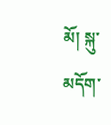མོ། སྐུ་མདོག་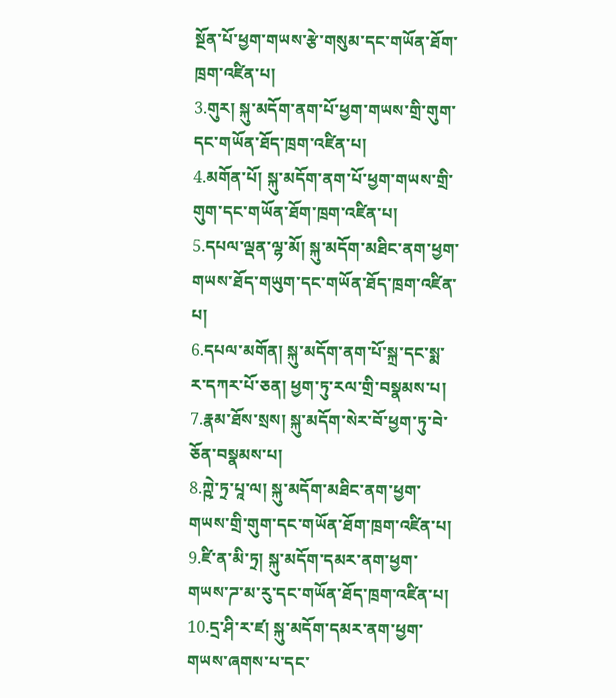སྔོན་པོ་ཕྱག་གཡས་རྩེ་གསུམ་དང་གཡོན་ཐོག་ཁྲག་འཛིན་པ།
3.གུར། སྐུ་མདོག་ནག་པོ་ཕྱག་གཡས་གྲི་གུག་དང་གཡོན་ཐོད་ཁྲག་འཛིན་པ།
4.མགོན་པོ། སྐུ་མདོག་ནག་པོ་ཕྱག་གཡས་གྲི་གུག་དང་གཡོན་ཐོག་ཁྲག་འཛིན་པ།
5.དཔལ་ལྡན་ལྷ་མོ། སྐུ་མདོག་མཐིང་ནག་ཕྱག་གཡས་ཐོད་གཡུག་དང་གཡོན་ཐོད་ཁྲག་འཛིན་པ།
6.དཔལ་མགོན། སྐུ་མདོག་ནག་པོ་སྐྲ་དང་སྨ་ར་དཀར་པོ་ཅན། ཕྱག་ཏུ་རལ་གྲི་བསྣམས་པ།
7.རྣམ་ཐོས་སྲས། སྐུ་མདོག་སེར་བོ་ཕྱག་ཏུ་བེ་ཅོན་བསྣམས་པ།
8.ཀྵེ་ཏྲ་པཱ་ལ། སྐུ་མདོག་མཐིང་ནག་ཕྱག་གཡས་གྲི་གུག་དང་གཡོན་ཐོག་ཁྲག་འཛིན་པ།
9.ཛི་ན་མི་ཏྲ། སྐུ་མདོག་དམར་ནག་ཕྱག་གཡས་ཌ་མ་རུ་དང་གཡོན་ཐོད་ཁྲག་འཛིན་པ།
10.དྲ་ཤི་ར་ཛ། སྐུ་མདོག་དམར་ནག་ཕྱག་གཡས་ཞགས་པ་དང་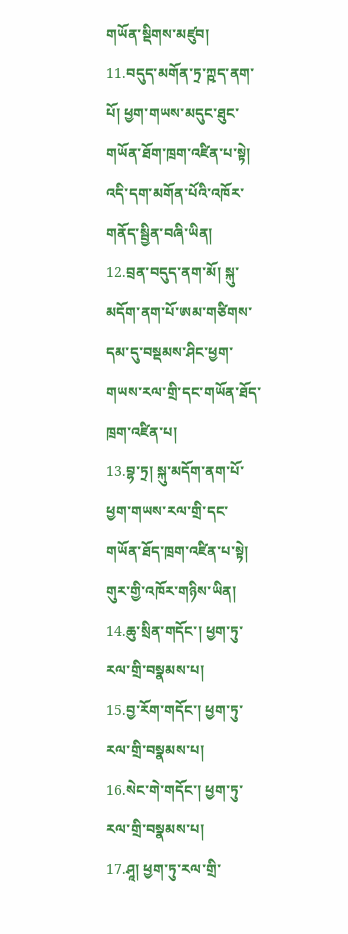གཡོན་སྡིགས་མཛུབ།
11.བདུད་མགོན་ཏྲ་ཀྵད་ནག་པོ། ཕྱག་གཡས་མདུང་ཐུང་གཡོན་ཐོག་ཁྲག་འཛིན་པ་སྟེ། འདི་དག་མགོན་པོའི་འཁོར་གནོད་སྦྱིན་བཞི་ཡིན།
12.བྲན་བདུད་ནག་མོ། སྐུ་མདོག་ནག་པོ་ཨམ་གཙིགས་དམ་དུ་བསྡམས་ཤིང་ཕྱག་གཡས་རལ་གྲི་དང་གཡོན་ཐོད་ཁྲག་འཛིན་པ།
13.བྷ་ཏྲ། སྐུ་མདོག་ནག་པོ་ཕྱག་གཡས་རལ་གྲི་དང་གཡོན་ཐོད་ཁྲག་འཛིན་པ་སྟེ། གུར་གྱི་འཁོར་གཉིས་ཡིན།
14.ཆུ་སྲིན་གདོང་། ཕྱག་ཏུ་རལ་གྲི་བསྣམས་པ།
15.བྱ་རོག་གདོང་། ཕྱག་ཏུ་རལ་གྲི་བསྣམས་པ།
16.སེང་གེ་གདོང་། ཕྱག་ཏུ་རལ་གྲི་བསྣམས་པ།
17.ཤཱ། ཕྱག་ཏུ་རལ་གྲི་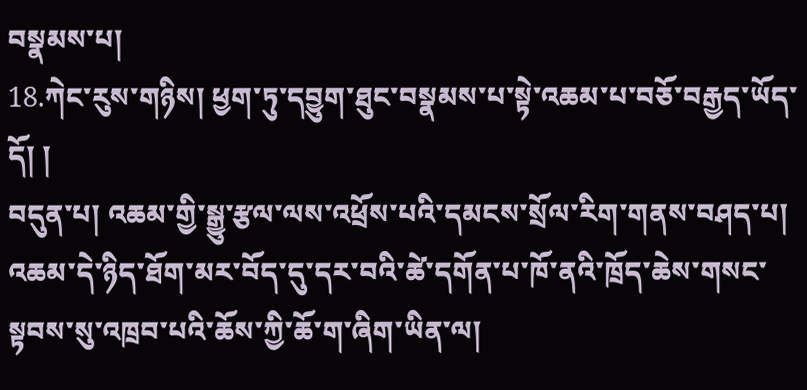བསྣམས་པ།
18.ཀེང་རུས་གཉིས། ཕྱག་ཏུ་དབྱུག་ཐུང་བསྣམས་པ་སྟེ་འཆམ་པ་བཅོ་བརྒྱད་ཡོད་དོ། །
བདུན་པ། འཆམ་གྱི་སྒྱུ་རྩལ་ལས་འཕྲོས་པའི་དམངས་སྲོལ་རིག་གནས་བཤད་པ། འཆམ་དེ་ཉིད་ཐོག་མར་བོད་དུ་དར་བའི་ཚེ་དགོན་པ་ཁོ་ནའི་ཁྲོད་ཆེས་གསང་སྟབས་སུ་འཁྲབ་པའི་ཆོས་ཀྱི་ཆོ་ག་ཞིག་ཡིན་ལ།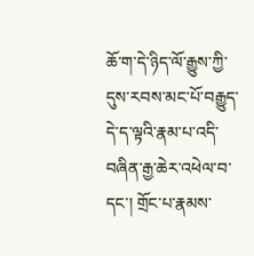ཆོ་ག་དེ་ཉིད་ལོ་རྒྱུས་ཀྱི་དུས་རབས་མང་པོ་བརྒྱུད་དེ་ད་ལྟའི་རྣམ་པ་འདི་བཞིན་རྒྱ་ཆེར་འཕེལ་བ་དང་། གྲོང་པ་རྣམས་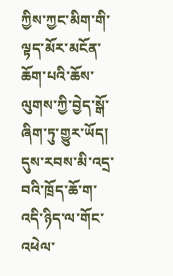ཀྱིས་ཀྱང་མིག་གི་ལྟད་མོར་མངོན་ཆོག་པའི་ཆོས་ལུགས་ཀྱི་བྱེད་སྒོ་ཞིག་ཏུ་གྱུར་ཡོད། དུས་རབས་མི་འདྲ་བའི་ཁྲོད་ཆོ་ག་འདི་ཉིད་ལ་གོང་འཕེལ་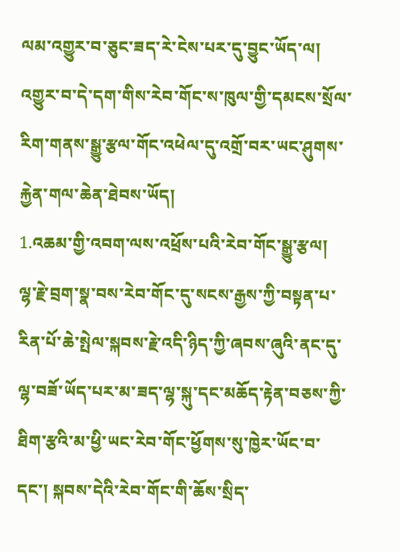ལམ་འགྱུར་བ་ཅུང་ཟད་རེ་ངེས་པར་དུ་བྱུང་ཡོད་ལ། འགྱུར་བ་དེ་དག་གིས་རེབ་གོང་ས་ཁུལ་གྱི་དམངས་སྲོལ་རིག་གནས་སྒྱུ་རྩལ་གོང་འཕེལ་དུ་འགྲོ་བར་ཡང་ཤུགས་རྐྱེན་གལ་ཆེན་ཐེབས་ཡོད།
1.འཆམ་གྱི་འབག་ལས་འཕྲོས་པའི་རེབ་གོང་སྒྱུ་རྩལ།
ལྷ་རྗེ་བྲག་སྣ་བས་རེབ་གོང་དུ་སངས་རྒྱས་ཀྱི་བསྟན་པ་རིན་པོ་ཆེ་སྤེལ་སྐབས་རྗེ་འདི་ཉིད་ཀྱི་ཞབས་ཞུའི་ནང་དུ་ལྷ་བཟོ་ཡོད་པར་མ་ཟད་ལྷ་སྐུ་དང་མཆོད་རྟེན་བཅས་ཀྱི་ཐིག་རྩའི་མ་ཕྱི་ཡང་རེབ་གོང་ཕྱོགས་སུ་ཁྱེར་ཡོང་བ་དང་། སྐབས་དེའི་རེབ་གོང་གི་ཆོས་སྲིད་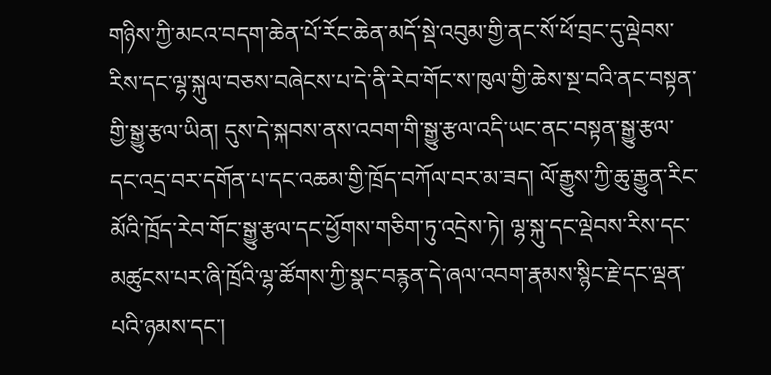གཉིས་ཀྱི་མངའ་བདག་ཆེན་པོ་རོང་ཆེན་མདོ་སྡེ་འབུམ་གྱི་ནང་སོ་ཕོ་བྲང་དུ་ལྡེབས་རིས་དང་ལྷ་སྐུལ་བཅས་བཞེངས་པ་དེ་ནི་རེབ་གོང་ས་ཁུལ་གྱི་ཆེས་སྔ་བའི་ནང་བསྟན་གྱི་སྒྱུ་རྩལ་ཡིན། དུས་དེ་སྐབས་ནས་འབག་གི་སྒྱུ་རྩལ་འདི་ཡང་ནང་བསྟན་སྒྱུ་རྩལ་དང་འདྲ་བར་དགོན་པ་དང་འཆམ་གྱི་ཁྲོད་བཀོལ་བར་མ་ཟད། ལོ་རྒྱུས་ཀྱི་ཆུ་རྒྱུན་རིང་མོའི་ཁྲོད་རེབ་གོང་སྒྱུ་རྩལ་དང་ཕྱོགས་གཅིག་ཏུ་འདྲེས་ཏེ། ལྷ་སྐུ་དང་ལྡེབས་རིས་དང་མཚུངས་པར་ཞི་ཁྲོའི་ལྷ་ཚོགས་ཀྱི་སྣང་བརྙན་དེ་ཞལ་འབག་རྣམས་སྙིང་རྗེ་དང་ལྡན་པའི་ཉམས་དང་།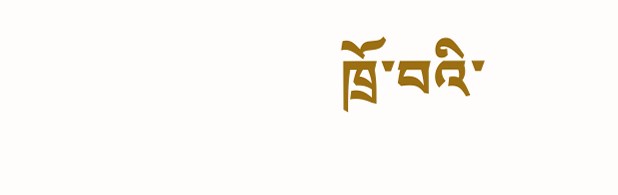ཁྲོ་བའི་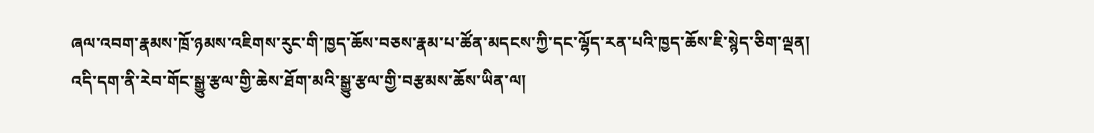ཞལ་འབག་རྣམས་ཁྲོ་ཉམས་འཇིགས་རུང་གི་ཁྱད་ཆོས་བཅས་རྣམ་པ་ཚོན་མདངས་ཀྱི་དང་ལྷོད་རན་པའི་ཁྱད་ཆོས་ཇི་སྙེད་ཅིག་ལྡན། འདི་དག་ནི་རེབ་གོང་སྒྱུ་རྩལ་གྱི་ཆེས་ཐོག་མའི་སྒྱུ་རྩལ་གྱི་བརྩམས་ཆོས་ཡིན་ལ།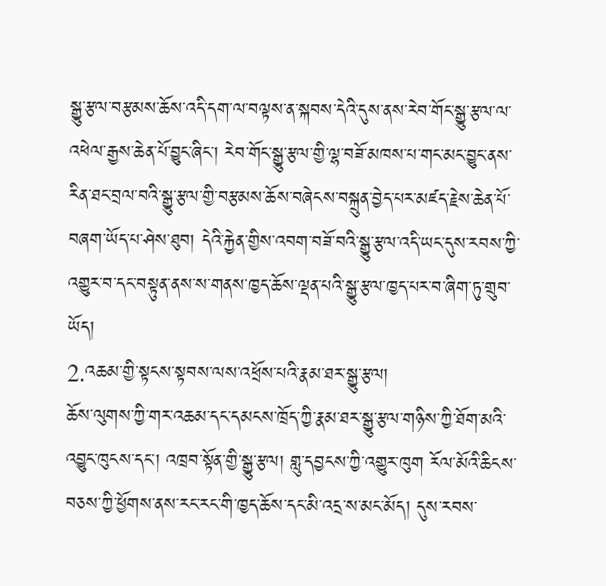སྒྱུ་རྩལ་བརྩམས་ཆོས་འདི་དག་ལ་བལྟས་ན་སྐབས་དེའི་དུས་ནས་རེབ་གོང་སྒྱུ་རྩལ་ལ་འཕེལ་རྒྱས་ཆེན་པོ་བྱུང་ཞིང་། རེབ་གོང་སྒྱུ་རྩལ་གྱི་ལྷ་བཟོ་མཁས་པ་གང་མང་བྱུང་ནས་རིན་ཐང་བྲལ་བའི་སྒྱུ་རྩལ་གྱི་བརྩམས་ཆོས་བཞེངས་བསྐྲུན་བྱེད་པར་མཛད་རྗེས་ཆེན་པོ་བཞག་ཡོད་པ་ཤེས་ཐུབ། དེའི་རྐྱེན་གྱིས་འབག་བཟོ་བའི་སྒྱུ་རྩལ་འདི་ཡང་དུས་རབས་ཀྱི་འགྱུར་བ་དང་བསྟུན་ནས་ས་གནས་ཁྱད་ཆོས་ལྡན་པའི་སྒྱུ་རྩལ་ཁྱད་པར་བ་ཞིག་ཏུ་གྲུབ་ཡོད།
2.འཆམ་གྱི་སྟངས་སྟབས་ལས་འཕྲོས་པའི་རྣམ་ཐར་སྒྱུ་རྩལ།
ཆོས་ལུགས་ཀྱི་གར་འཆམ་དང་དམངས་ཁྲོད་ཀྱི་རྣམ་ཐར་སྒྱུ་རྩལ་གཉིས་ཀྱི་ཐོག་མའི་འབྱུང་ཁུངས་དང་། འཁྲབ་སྟོན་གྱི་སྒྱུ་རྩལ། གླུ་དབྱངས་ཀྱི་འགྱུར་ཁུག རོལ་མོའི་ཆིངས་བཅས་ཀྱི་ཕྱོགས་ནས་རང་རང་གི་ཁྱད་ཆོས་དང་མི་འདྲ་ས་མང་མོད། དུས་རབས་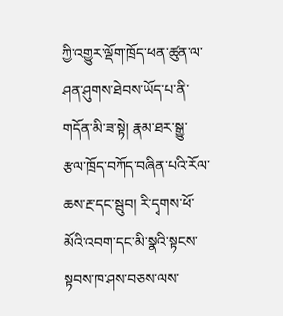ཀྱི་འགྱུར་ལྡོག་ཁྲོད་ཕན་ཚུན་ལ་ཤན་ཤུགས་ཐེབས་ཡོད་པ་ནི་གདོན་མི་ཟ་སྟེ། རྣམ་ཐར་སྒྱུ་རྩལ་ཁྲོད་བཀོད་བཞིན་པའི་རོལ་ཆས་རྔ་དང་སྦུབ། རི་དྭགས་ཕོ་མོའི་འབག་དང་མི་སྣའི་སྟངས་སྟབས་ཁ་ཤས་བཅས་ལས་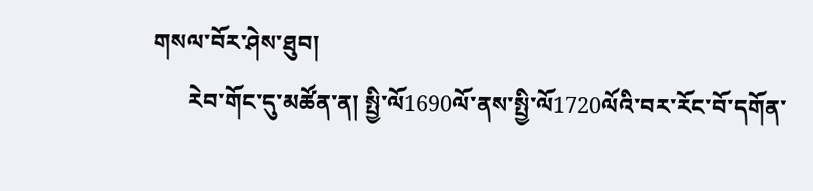གསལ་བོར་ཤེས་ཐུབ།
      རེབ་གོང་དུ་མཚོན་ན། སྤྱི་ལོ1690ལོ་ནས་སྤྱི་ལོ1720ལོའི་བར་རོང་བོ་དགོན་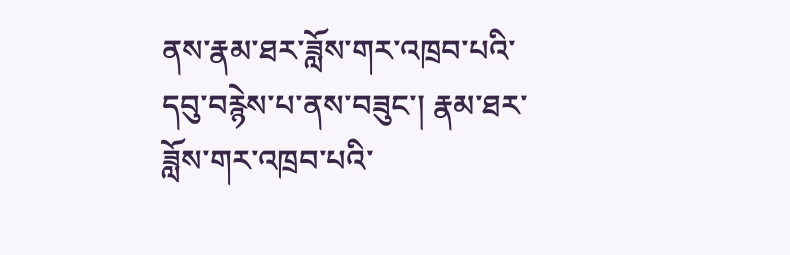ནས་རྣམ་ཐར་ཟློས་གར་འཁྲབ་པའི་དབུ་བརྙེས་པ་ནས་བཟུང་། རྣམ་ཐར་ཟློས་གར་འཁྲབ་པའི་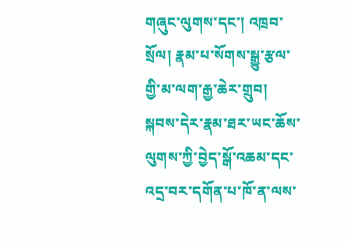གཞུང་ལུགས་དང་། འཁྲབ་སྲོལ། རྣམ་པ་སོགས་སྒྱུ་རྩལ་གྱི་མ་ལག་རྒྱ་ཆེར་གྲུབ། སྐབས་དེར་རྣམ་ཐར་ཡང་ཆོས་ལུགས་ཀྱི་བྱེད་སྒོ་འཆམ་དང་འདྲ་བར་དགོན་པ་ཁོ་ན་ལས་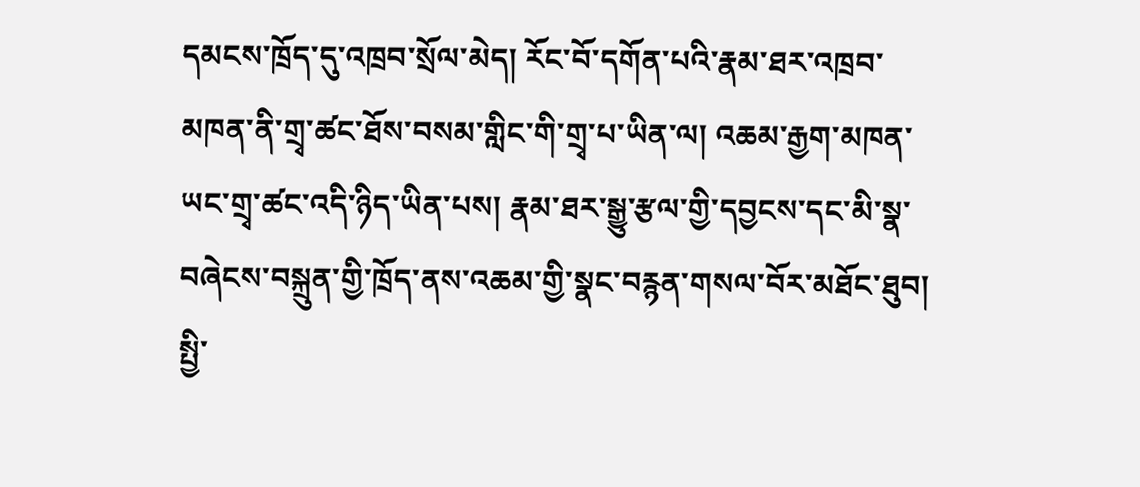དམངས་ཁྲོད་དུ་འཁྲབ་སྲོལ་མེད། རོང་བོ་དགོན་པའི་རྣམ་ཐར་འཁྲབ་མཁན་ནི་གྲྭ་ཚང་ཐོས་བསམ་གླིང་གི་གྲྭ་པ་ཡིན་ལ། འཆམ་རྒྱག་མཁན་ཡང་གྲྭ་ཚང་འདི་ཉིད་ཡིན་པས། རྣམ་ཐར་སྒྱུ་རྩལ་གྱི་དབྱངས་དང་མི་སྣ་བཞེངས་བསྐྲུན་གྱི་ཁྲོད་ནས་འཆམ་གྱི་སྣང་བརྙན་གསལ་བོར་མཐོང་ཐུབ། སྤྱི་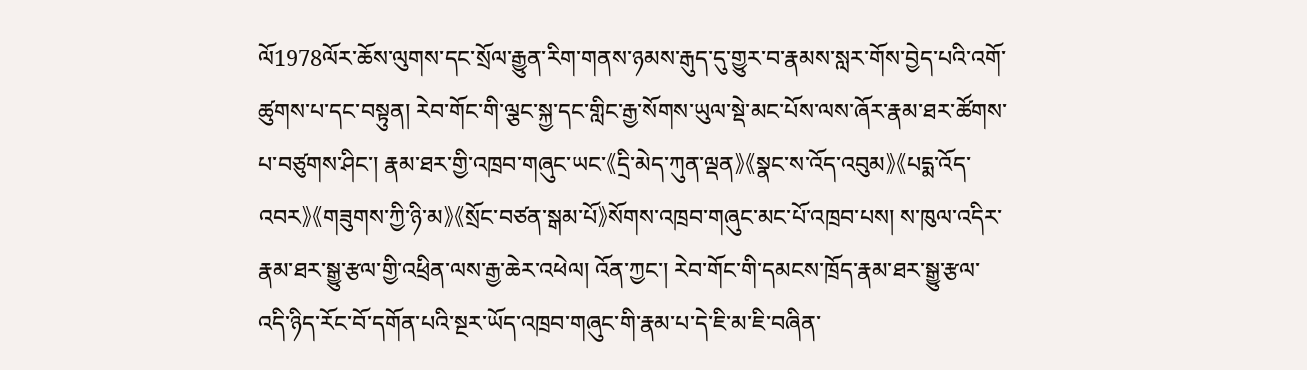ལོ1978ལོར་ཆོས་ལུགས་དང་སྲོལ་རྒྱུན་རིག་གནས་ཉམས་རྒུད་དུ་གྱུར་བ་རྣམས་སླར་གོས་བྱེད་པའི་འགོ་ཚུགས་པ་དང་བསྟུན། རེབ་གོང་གི་ལྕང་སྐྱ་དང་གླིང་རྒྱ་སོགས་ཡུལ་སྡེ་མང་པོས་ལས་ཞོར་རྣམ་ཐར་ཚོགས་པ་བཙུགས་ཤིང་། རྣམ་ཐར་གྱི་འཁྲབ་གཞུང་ཡང་《དྲི་མེད་ཀུན་ལྡན》《སྣང་ས་འོད་འབུམ》《པདྨ་འོད་འབར》《གཟུགས་ཀྱི་ཉི་མ》《སྲོང་བཙན་སྒམ་པོ》སོགས་འཁྲབ་གཞུང་མང་པོ་འཁྲབ་པས། ས་ཁུལ་འདིར་རྣམ་ཐར་སྒྱུ་རྩལ་གྱི་འཕྲིན་ལས་རྒྱ་ཆེར་འཕེལ། འོན་ཀྱང་། རེབ་གོང་གི་དམངས་ཁྲོད་རྣམ་ཐར་སྒྱུ་རྩལ་འདི་ཉིད་རོང་བོ་དགོན་པའི་སྔར་ཡོད་འཁྲབ་གཞུང་གི་རྣམ་པ་དེ་ཇི་མ་ཇི་བཞིན་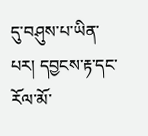དུ་བཤུས་པ་ཡིན་པར། དབྱངས་རྟ་དང་རོལ་མོ་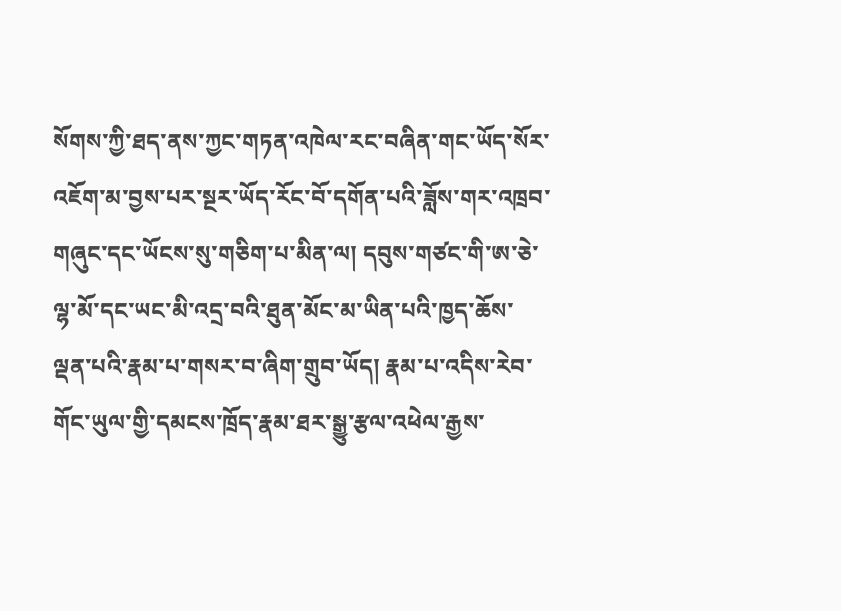སོགས་ཀྱི་ཐད་ནས་ཀྱང་གཏན་འཁེལ་རང་བཞིན་གང་ཡོད་སོར་འཇོག་མ་བྱས་པར་སྔར་ཡོད་རོང་བོ་དགོན་པའི་ཟློས་གར་འཁྲབ་གཞུང་དང་ཡོངས་སུ་གཅིག་པ་མིན་ལ། དབུས་གཙང་གི་ཨ་ཅེ་ལྷ་མོ་དང་ཡང་མི་འདྲ་བའི་ཐུན་མོང་མ་ཡིན་པའི་ཁྱད་ཆོས་ལྡན་པའི་རྣམ་པ་གསར་བ་ཞིག་གྲུབ་ཡོད། རྣམ་པ་འདིས་རེབ་གོང་ཡུལ་གྱི་དམངས་ཁྲོད་རྣམ་ཐར་སྒྱུ་རྩལ་འཕེལ་རྒྱས་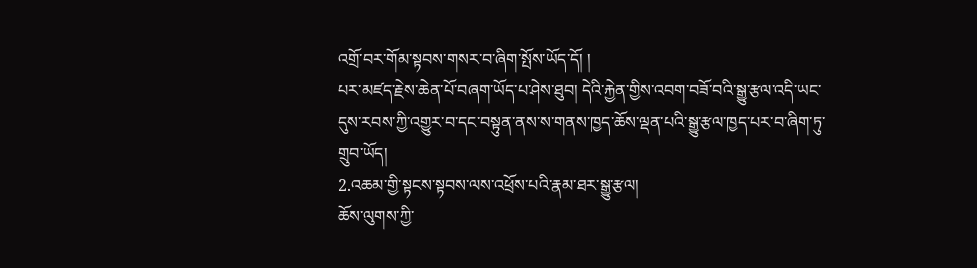འགྲོ་བར་གོམ་སྟབས་གསར་བ་ཞིག་སྤོས་ཡོད་དོ། །
པར་མཛད་རྗེས་ཆེན་པོ་བཞག་ཡོད་པ་ཤེས་ཐུབ། དེའི་རྐྱེན་གྱིས་འབག་བཟོ་བའི་སྒྱུ་རྩལ་འདི་ཡང་དུས་རབས་ཀྱི་འགྱུར་བ་དང་བསྟུན་ནས་ས་གནས་ཁྱད་ཆོས་ལྡན་པའི་སྒྱུ་རྩལ་ཁྱད་པར་བ་ཞིག་ཏུ་གྲུབ་ཡོད།
2.འཆམ་གྱི་སྟངས་སྟབས་ལས་འཕྲོས་པའི་རྣམ་ཐར་སྒྱུ་རྩལ།
ཆོས་ལུགས་ཀྱི་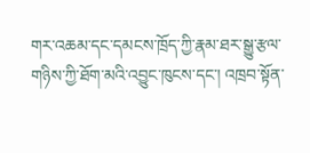གར་འཆམ་དང་དམངས་ཁྲོད་ཀྱི་རྣམ་ཐར་སྒྱུ་རྩལ་གཉིས་ཀྱི་ཐོག་མའི་འབྱུང་ཁུངས་དང་། འཁྲབ་སྟོན་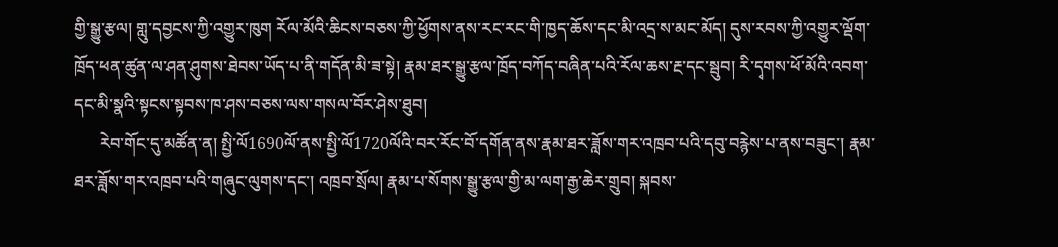གྱི་སྒྱུ་རྩལ། གླུ་དབྱངས་ཀྱི་འགྱུར་ཁུག རོལ་མོའི་ཆིངས་བཅས་ཀྱི་ཕྱོགས་ནས་རང་རང་གི་ཁྱད་ཆོས་དང་མི་འདྲ་ས་མང་མོད། དུས་རབས་ཀྱི་འགྱུར་ལྡོག་ཁྲོད་ཕན་ཚུན་ལ་ཤན་ཤུགས་ཐེབས་ཡོད་པ་ནི་གདོན་མི་ཟ་སྟེ། རྣམ་ཐར་སྒྱུ་རྩལ་ཁྲོད་བཀོད་བཞིན་པའི་རོལ་ཆས་རྔ་དང་སྦུབ། རི་དྭགས་ཕོ་མོའི་འབག་དང་མི་སྣའི་སྟངས་སྟབས་ཁ་ཤས་བཅས་ལས་གསལ་བོར་ཤེས་ཐུབ།
      རེབ་གོང་དུ་མཚོན་ན། སྤྱི་ལོ1690ལོ་ནས་སྤྱི་ལོ1720ལོའི་བར་རོང་བོ་དགོན་ནས་རྣམ་ཐར་ཟློས་གར་འཁྲབ་པའི་དབུ་བརྙེས་པ་ནས་བཟུང་། རྣམ་ཐར་ཟློས་གར་འཁྲབ་པའི་གཞུང་ལུགས་དང་། འཁྲབ་སྲོལ། རྣམ་པ་སོགས་སྒྱུ་རྩལ་གྱི་མ་ལག་རྒྱ་ཆེར་གྲུབ། སྐབས་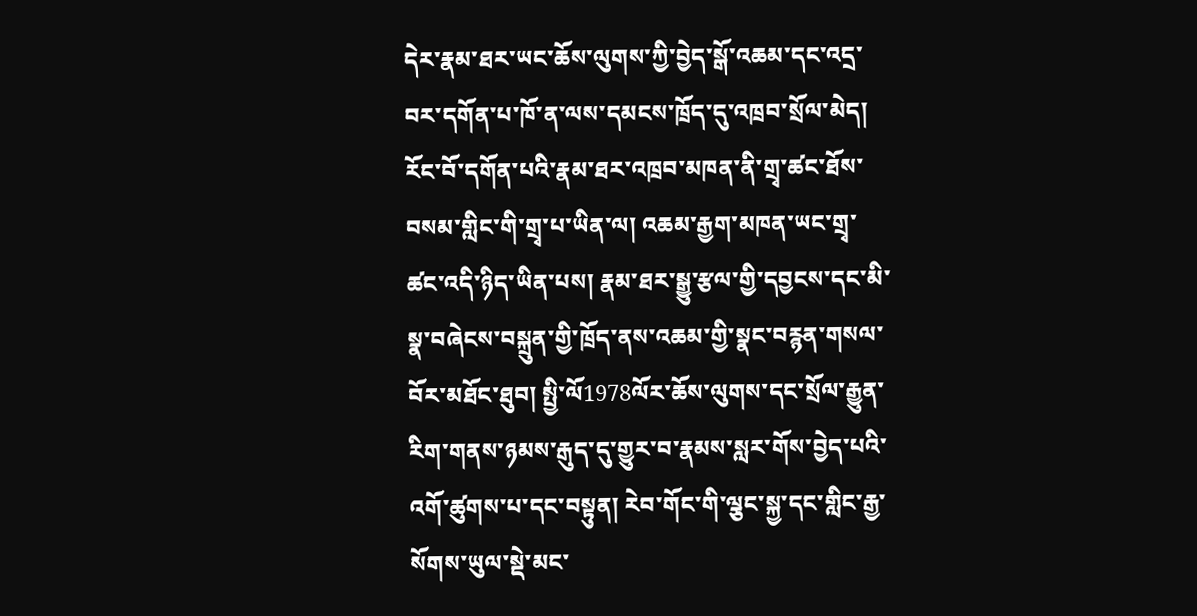དེར་རྣམ་ཐར་ཡང་ཆོས་ལུགས་ཀྱི་བྱེད་སྒོ་འཆམ་དང་འདྲ་བར་དགོན་པ་ཁོ་ན་ལས་དམངས་ཁྲོད་དུ་འཁྲབ་སྲོལ་མེད། རོང་བོ་དགོན་པའི་རྣམ་ཐར་འཁྲབ་མཁན་ནི་གྲྭ་ཚང་ཐོས་བསམ་གླིང་གི་གྲྭ་པ་ཡིན་ལ། འཆམ་རྒྱག་མཁན་ཡང་གྲྭ་ཚང་འདི་ཉིད་ཡིན་པས། རྣམ་ཐར་སྒྱུ་རྩལ་གྱི་དབྱངས་དང་མི་སྣ་བཞེངས་བསྐྲུན་གྱི་ཁྲོད་ནས་འཆམ་གྱི་སྣང་བརྙན་གསལ་བོར་མཐོང་ཐུབ། སྤྱི་ལོ1978ལོར་ཆོས་ལུགས་དང་སྲོལ་རྒྱུན་རིག་གནས་ཉམས་རྒུད་དུ་གྱུར་བ་རྣམས་སླར་གོས་བྱེད་པའི་འགོ་ཚུགས་པ་དང་བསྟུན། རེབ་གོང་གི་ལྕང་སྐྱ་དང་གླིང་རྒྱ་སོགས་ཡུལ་སྡེ་མང་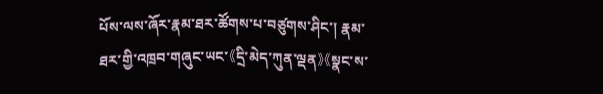པོས་ལས་ཞོར་རྣམ་ཐར་ཚོགས་པ་བཙུགས་ཤིང་། རྣམ་ཐར་གྱི་འཁྲབ་གཞུང་ཡང་《དྲི་མེད་ཀུན་ལྡན》《སྣང་ས་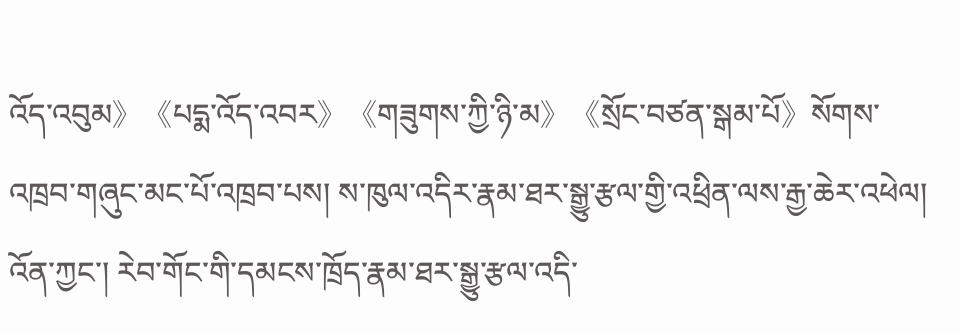འོད་འབུམ》《པདྨ་འོད་འབར》《གཟུགས་ཀྱི་ཉི་མ》《སྲོང་བཙན་སྒམ་པོ》སོགས་འཁྲབ་གཞུང་མང་པོ་འཁྲབ་པས། ས་ཁུལ་འདིར་རྣམ་ཐར་སྒྱུ་རྩལ་གྱི་འཕྲིན་ལས་རྒྱ་ཆེར་འཕེལ། འོན་ཀྱང་། རེབ་གོང་གི་དམངས་ཁྲོད་རྣམ་ཐར་སྒྱུ་རྩལ་འདི་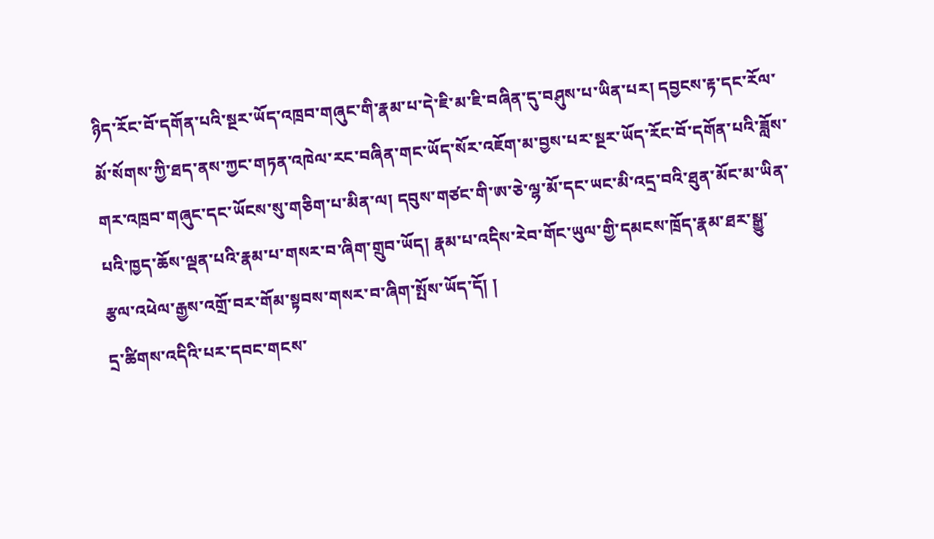ཉིད་རོང་བོ་དགོན་པའི་སྔར་ཡོད་འཁྲབ་གཞུང་གི་རྣམ་པ་དེ་ཇི་མ་ཇི་བཞིན་དུ་བཤུས་པ་ཡིན་པར། དབྱངས་རྟ་དང་རོལ་མོ་སོགས་ཀྱི་ཐད་ནས་ཀྱང་གཏན་འཁེལ་རང་བཞིན་གང་ཡོད་སོར་འཇོག་མ་བྱས་པར་སྔར་ཡོད་རོང་བོ་དགོན་པའི་ཟློས་གར་འཁྲབ་གཞུང་དང་ཡོངས་སུ་གཅིག་པ་མིན་ལ། དབུས་གཙང་གི་ཨ་ཅེ་ལྷ་མོ་དང་ཡང་མི་འདྲ་བའི་ཐུན་མོང་མ་ཡིན་པའི་ཁྱད་ཆོས་ལྡན་པའི་རྣམ་པ་གསར་བ་ཞིག་གྲུབ་ཡོད། རྣམ་པ་འདིས་རེབ་གོང་ཡུལ་གྱི་དམངས་ཁྲོད་རྣམ་ཐར་སྒྱུ་རྩལ་འཕེལ་རྒྱས་འགྲོ་བར་གོམ་སྟབས་གསར་བ་ཞིག་སྤོས་ཡོད་དོ། །
དྲ་ཚིགས་འདིའི་པར་དབང་གངས་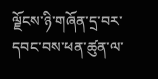ལྗོངས་ཉི་གཞོན་དྲ་བར་དབང་བས་ཕན་ཚུན་ལ་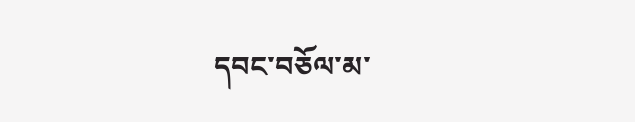དབང་བཅོལ་མ་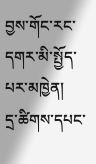བྱས་གོང་རང་དགར་མི་སྤྱོད་པར་མཁྱེན།
དྲ་ཚིགས་དཔང་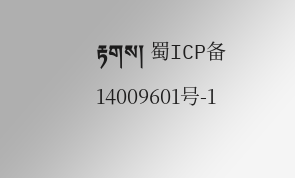རྟགས། 蜀ICP备14009601号-1